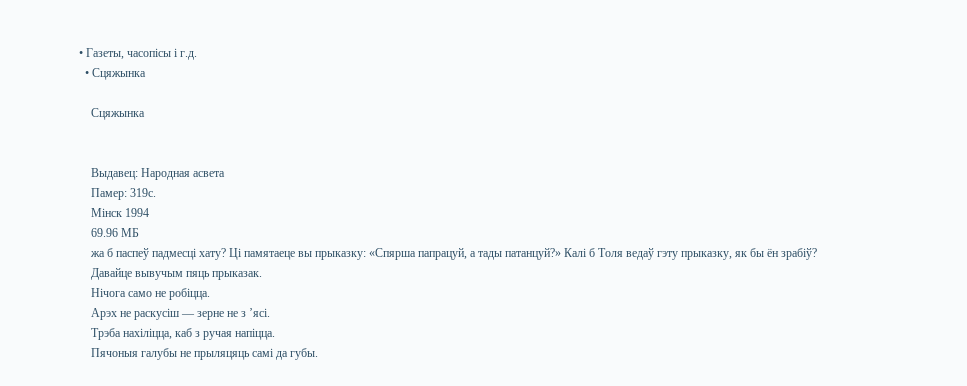• Газеты, часопісы і г.д.
  • Сцяжынка

    Сцяжынка


    Выдавец: Народная асвета
    Памер: 319с.
    Мінск 1994
    69.96 МБ
    жа б паспеў падмесці хату? Ці памятаеце вы прыказку: «Спярша папрацуй, а тады патанцуй?» Калі б Толя ведаў гэту прыказку, як бы ён зрабіў?
    Давайце вывучым пяць прыказак.
    Нічога само не робіцца.
    Арэх не раскусіш — зерне не з ’ясі.
    Трэба нахіліцца, каб з ручая напіцца.
    Пячоныя галубы не прыляцяць самі да губы.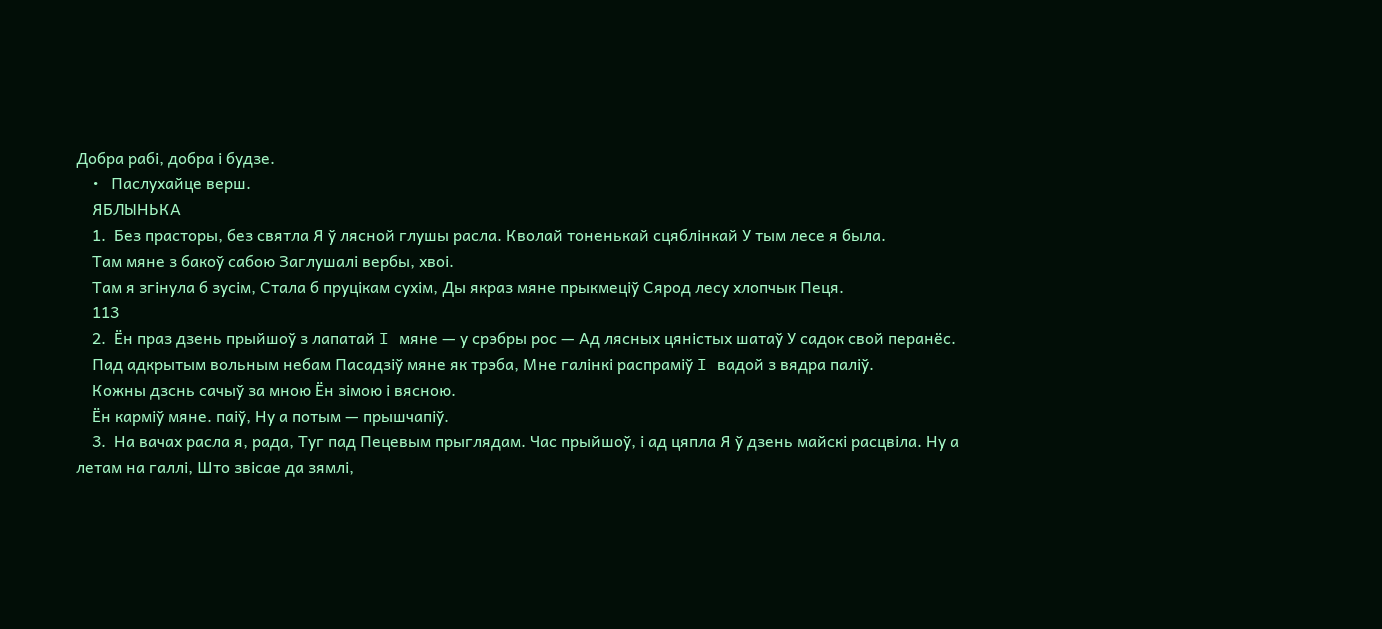Добра рабі, добра і будзе.
    •   Паслухайце верш.
    ЯБЛЫНЬКА
    1.  Без прасторы, без святла Я ў лясной глушы расла. Кволай тоненькай сцяблінкай У тым лесе я была.
    Там мяне з бакоў сабою Заглушалі вербы, хвоі.
    Там я згінула б зусім, Стала б пруцікам сухім, Ды якраз мяне прыкмеціў Сярод лесу хлопчык Пеця.
    113
    2.  Ён праз дзень прыйшоў з лапатай I мяне — у срэбры рос — Ад лясных цяністых шатаў У садок свой перанёс.
    Пад адкрытым вольным небам Пасадзіў мяне як трэба, Мне галінкі распраміў I вадой з вядра паліў.
    Кожны дзснь сачыў за мною Ён зімою і вясною.
    Ён карміў мяне. паіў, Ну а потым — прышчапіў.
    3.  На вачах расла я, рада, Туг пад Пецевым прыглядам. Час прыйшоў, і ад цяпла Я ў дзень майскі расцвіла. Ну а летам на галлі, Што звісае да зямлі,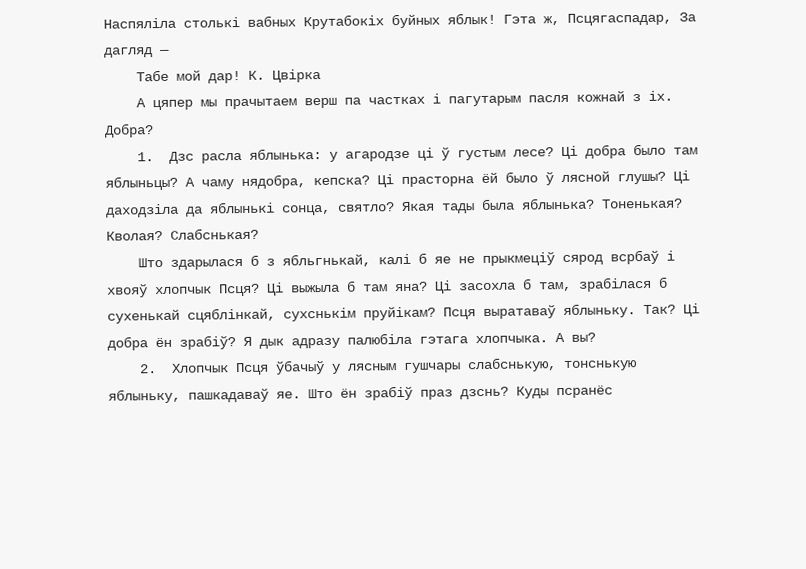Наспяліла столькі вабных Крутабокіх буйных яблык! Гэта ж, Псцягаспадар, За дагляд —
    Табе мой дар! К. Цвірка
    А цяпер мы прачытаем верш па частках і пагутарым пасля кожнай з іх. Добра?
    1.  Дзс расла яблынька: у агародзе ці ў густым лесе? Ці добра было там яблыньцы? А чаму нядобра, кепска? Ці прасторна ёй было ў лясной глушы? Ці даходзіла да яблынькі сонца, святло? Якая тады была яблынька? Тоненькая? Кволая? Слабснькая?
    Што здарылася б з ябльгнькай, калі б яе не прыкмеціў сярод всрбаў і хвояў хлопчык Псця? Ці выжыла б там яна? Ці засохла б там, зрабілася б сухенькай сцяблінкай, сухснькім пруйікам? Псця выратаваў яблыньку. Так? Ці добра ён зрабіў? Я дык адразу палюбіла гэтага хлопчыка. А вы?
    2.  Хлопчык Псця ўбачыў у лясным гушчары слабснькую, тонснькую яблыньку, пашкадаваў яе. Што ён зрабіў праз дзснь? Куды псранёс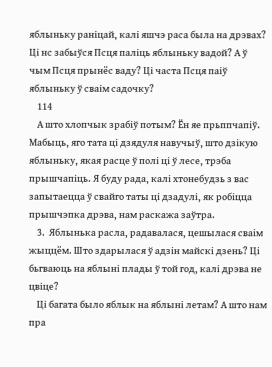яблыньку раніцай, калі яшчэ раса была на дрэвах? Ці нс забыўся Псця паліць яблыньку вадой? А ў чым Псця прынёс ваду? Ці часта Псця паіў яблыньку ў сваім садочку?
    114
    А што хлопчык зрабіў потым? Ён яе прьппчапіў. Мабыць, яго тата ці дзядуля навучыў, што дзікую яблыньку, якая расце ў полі ці ў лесе, трэба прышчапіць. Я буду рада, калі хтонебудзь з вас запытаецца ў свайго таты ці дзадулі, як робіцца прышчэпка дрэва, нам раскажа заўтра.
    3.  Яблынька расла, радавалася, цешылася сваім жыццём. Што здарылася ў адзін майскі дзень? Ці бьгваюць на яблыні плады ў той год, калі дрэва не цвіце?
    Ці багата было яблык на яблыні летам? А што нам пра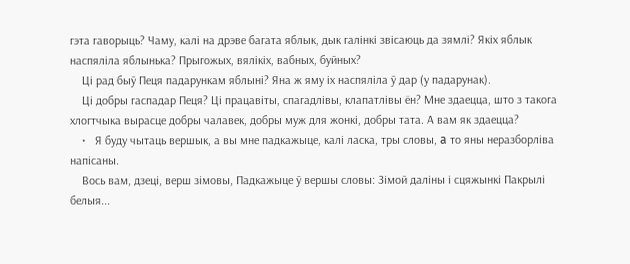гэта гаворыць? Чаму, калі на дрэве багата яблык, дык галінкі звісаюць да зямлі? Якіх яблык наспяліла яблынька? Прыгожых, вялікіх, вабных, буйных?
    Ці рад быў Пеця падарункам яблыні? Яна ж яму іх наспяліла ў дар (у падарунак).
    Ці добры гаспадар Пеця? Ці працавіты, спагадлівы, клапатлівы ён? Мне здаецца, што з такога хлогтчыка вырасце добры чалавек, добры муж для жонкі, добры тата. А вам як здаецца?
    •   Я буду чытаць вершык, а вы мне падкажыце, калі ласка, тры словы, a то яны неразборліва напісаны.
    Вось вам, дзеці, верш зімовы, Падкажыце ў вершы словы: Зімой даліны і сцяжынкі Пакрылі белыя...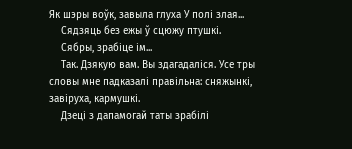Як шэры воўк, завыла глуха У полі злая...
    Сядзяць без ежы ў сцюжу птушкі.
    Сябры, зрабіце ім...
    Так. Дзякую вам. Вы здагадаліся. Усе тры словы мне падказалі правільна: сняжынкі, завіруха, кармушкі.
    Дзеці з дапамогай таты зрабілі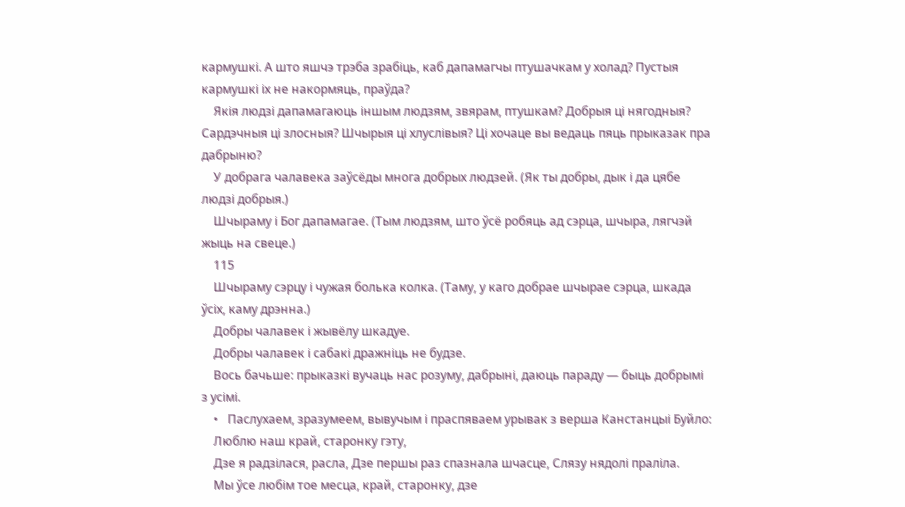кармушкі. А што яшчэ трэба зрабіць, каб дапамагчы птушачкам у холад? Пустыя кармушкі іх не накормяць, праўда?
    Якія людзі дапамагаюць іншым людзям, звярам, птушкам? Добрыя ці нягодныя? Сардэчныя ці злосныя? Шчырыя ці хлуслівыя? Ці хочаце вы ведаць пяць прыказак пра дабрыню?
    У добрага чалавека заўсёды многа добрых людзей. (Як ты добры, дык і да цябе людзі добрыя.)
    Шчыраму і Бог дапамагае. (Тым людзям, што ўсё робяць ад сэрца, шчыра, лягчэй жыць на свеце.)
    115
    Шчыраму сэрцу і чужая болька колка. (Таму, у каго добрае шчырае сэрца, шкада ўсіх, каму дрэнна.)
    Добры чалавек і жывёлу шкадуе.
    Добры чалавек і сабакі дражніць не будзе.
    Вось бачьше: прыказкі вучаць нас розуму, дабрыні, даюць параду — быць добрымі з усімі.
    •   Паслухаем, зразумеем, вывучым і праспяваем урывак з верша Канстанцыі Буйло:
    Люблю наш край, старонку гэту,
    Дзе я радзілася, расла, Дзе першы раз спазнала шчасце, Слязу нядолі праліла.
    Мы ўсе любім тое месца, край, старонку, дзе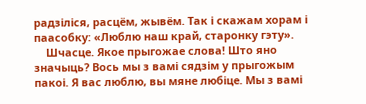радзіліся, расцём, жывём. Так і скажам хорам і паасобку: «Люблю наш край, старонку гэту».
    Шчасце. Якое прыгожае слова! Што яно значыць? Вось мы з вамі сядзім у прыгожым пакоі. Я вас люблю, вы мяне любіце. Мы з вамі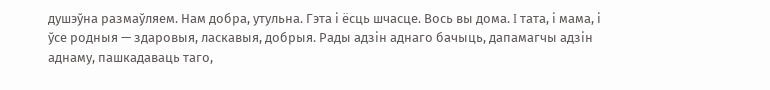душэўна размаўляем. Нам добра, утульна. Гэта і ёсць шчасце. Вось вы дома. I тата, і мама, і ўсе родныя — здаровыя, ласкавыя, добрыя. Рады адзін аднаго бачыць, дапамагчы адзін аднаму, пашкадаваць таго,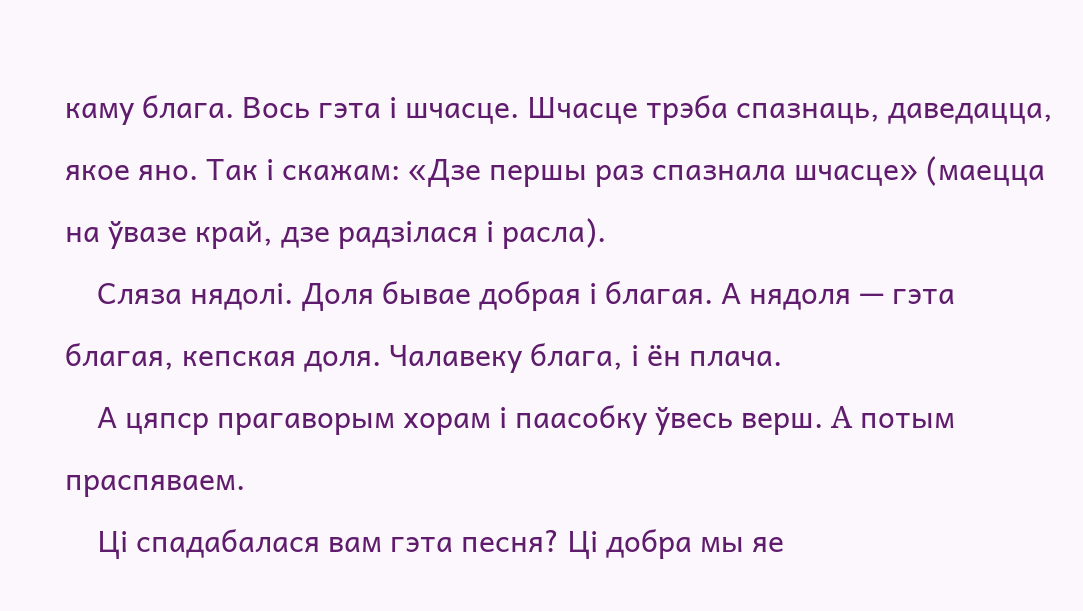каму блага. Вось гэта і шчасце. Шчасце трэба спазнаць, даведацца, якое яно. Так і скажам: «Дзе першы раз спазнала шчасце» (маецца на ўвазе край, дзе радзілася і расла).
    Сляза нядолі. Доля бывае добрая і благая. А нядоля — гэта благая, кепская доля. Чалавеку блага, і ён плача.
    А цяпср прагаворым хорам і паасобку ўвесь верш. A потым праспяваем.
    Ці спадабалася вам гэта песня? Ці добра мы яе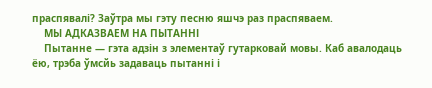праспявалі? Заўтра мы гэту песню яшчэ раз праспяваем.
    МЫ АДКАЗВАЕМ НА ПЫТАННІ
    Пытанне — гэта адзін з элементаў гутарковай мовы. Каб авалодаць ёю, трэба ўмсйь задаваць пытанні і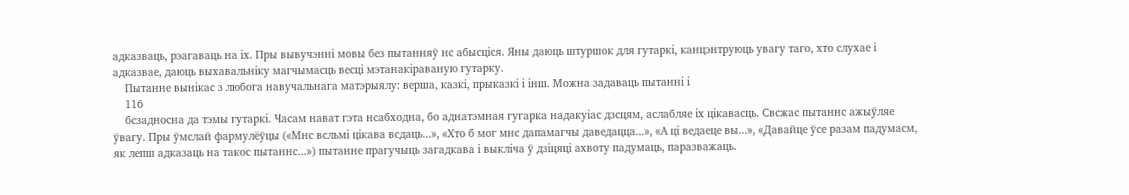адказваць, рэагаваць на іх. Пры вывучэнні мовы без пытанняў нс абысціся. Яны даюць штуршок для гутаркі, канцэнтруюць увагу таго, хто слухае і адказвае, даюць выхавальніку магчымасць весці мэтанакіраваную гутарку.
    Пытанне вынікас з любога навучальнага матэрыялу: верша, казкі, прыказкі і інш. Можна задаваць пытанні і
    116
    бсзадносна да тэмы гутаркі. Часам нават гэта нсабходна, бо аднатэмная гугарка надакуіас дзсцям, аслабляе іх цікавасць. Свсжас пытаннс ажыўляе ўвагу. Пры ўмслай фармулёўцы («Мнс всльмі цікава всдаць...», «Хто б мог мнс дапамагчы даведацца...», «А ці ведаеце вы...», «Давайце ўсе разам падумасм, як лепш адказаць на такос пытаннс...») пытанне прагучыць загадкава і выкліча ў дзіцяці ахвоту падумаць, паразважаць.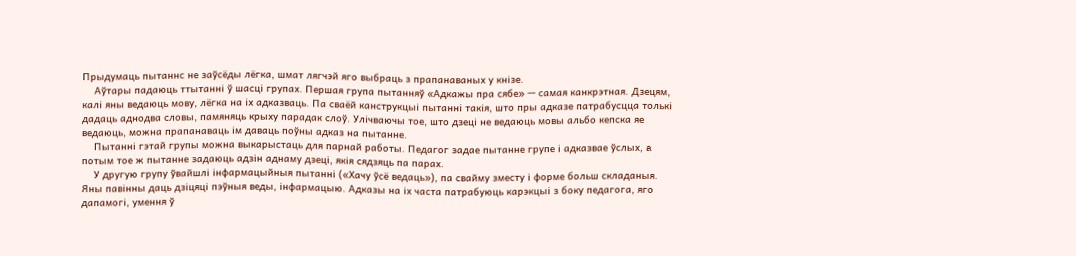Прыдумаць пытаннс не заўсёды лёгка, шмат лягчэй яго выбраць з прапанаваных у кнізе.
    Аўтары падаюць ттытанні ў шасці групах. Першая група пытанняў «Адкажы пра сябе» — самая канкрэтная. Дзецям, калі яны ведаюць мову, лёгка на іх адказваць. Па сваёй канструкцыі пытанні такія, што пры адказе патрабусцца толькі дадаць аднодва словы, памяняць крыху парадак слоў. Улічваючы тое, што дзеці не ведаюць мовы альбо кепска яе ведаюць, можна прапанаваць ім даваць поўны адказ на пытанне.
    Пытанні гэтай групы можна выкарыстаць для парнай работы. Педагог задае пытанне групе і адказвае ўслых, a потым тое ж пытанне задаюць адзін аднаму дзеці, якія сядзяць па парах.
    У другую групу ўвайшлі інфармацыйныя пытанні («Хачу ўсё ведаць»), па свайму зместу і форме больш складаныя. Яны павінны даць дзіцяці пэўныя веды, інфармацыю. Адказы на іх часта патрабуюць карэкцыі з боку педагога, яго дапамогі, умення ў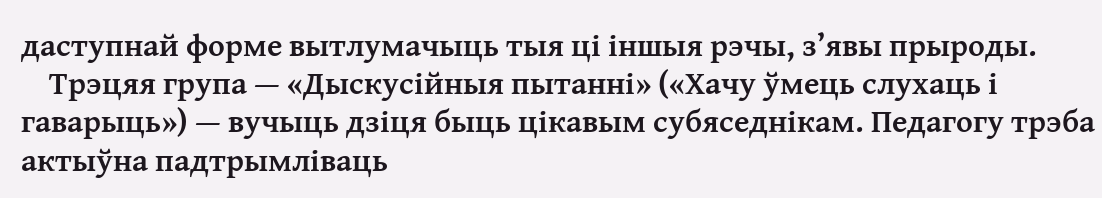даступнай форме вытлумачыць тыя ці іншыя рэчы, з’явы прыроды.
    Трэцяя група — «Дыскусійныя пытанні» («Хачу ўмець слухаць і гаварыць») — вучыць дзіця быць цікавым субяседнікам. Педагогу трэба актыўна падтрымліваць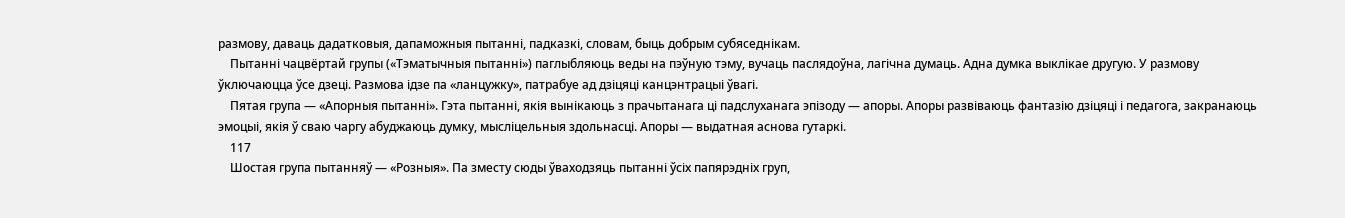размову, даваць дадатковыя, дапаможныя пытанні, падказкі, словам, быць добрым субяседнікам.
    Пытанні чацвёртай групы («Тэматычныя пытанні») паглыбляюць веды на пэўную тэму, вучаць паслядоўна, лагічна думаць. Адна думка выклікае другую. У размову ўключаюцца ўсе дзеці. Размова ідзе па «ланцужку», патрабуе ад дзіцяці канцэнтрацыі ўвагі.
    Пятая група — «Апорныя пытанні». Гэта пытанні, якія вынікаюць з прачытанага ці падслуханага эпізоду — апоры. Апоры развіваюць фантазію дзіцяці і педагога, закранаюць эмоцыі, якія ў сваю чаргу абуджаюць думку, мысліцельныя здольнасці. Апоры — выдатная аснова гутаркі.
    117
    Шостая група пытанняў — «Розныя». Па зместу сюды ўваходзяць пытанні ўсіх папярэдніх груп,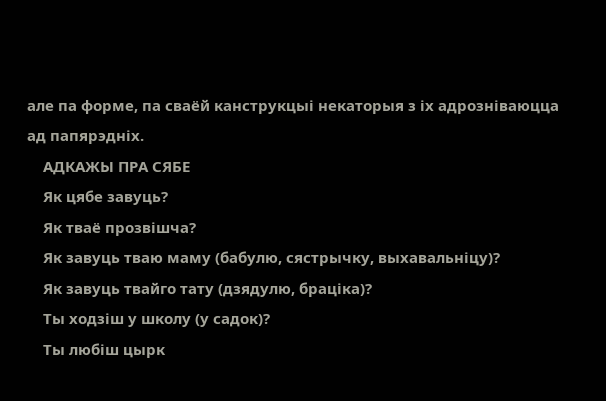але па форме, па сваёй канструкцыі некаторыя з іх адрозніваюцца ад папярэдніх.
    АДКАЖЫ ПРА СЯБЕ
    Як цябе завуць?
    Як тваё прозвішча?
    Як завуць тваю маму (бабулю, сястрычку, выхавальніцу)?
    Як завуць твайго тату (дзядулю, браціка)?
    Ты ходзіш у школу (у садок)?
    Ты любіш цырк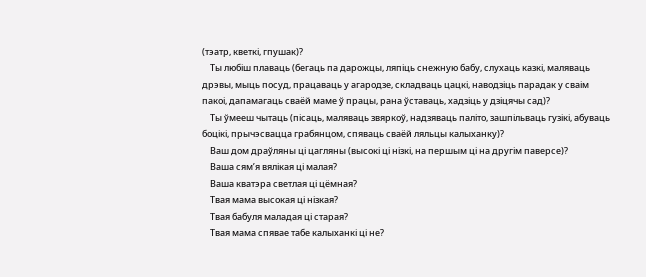(тэатр, кветкі, гпушак)?
    Ты любіш плаваць (бегаць па дарожцы, ляпіць снежную бабу, слухаць казкі, маляваць дрэвы, мыць посуд, працаваць у агародзе, складваць цацкі, наводзіць парадак у сваім пакоі, дапамагаць сваёй маме ў працы, рана ўставаць, хадзіць у дзіцячы сад)?
    Ты ўмееш чытаць (пісаць, маляваць звяркоў, надзяваць паліто, зашпільваць гузікі, абуваць боцікі, прычэсвацца грабянцом, спяваць сваёй ляльцы калыханку)?
    Ваш дом драўляны ці цагляны (высокі ці нізкі, на першым ці на другім паверсе)?
    Ваша сям’я вялікая ці малая?
    Ваша кватэра светлая ці цёмная?
    Твая мама высокая ці нізкая?
    Твая бабуля маладая ці старая?
    Твая мама спявае табе калыханкі ці не?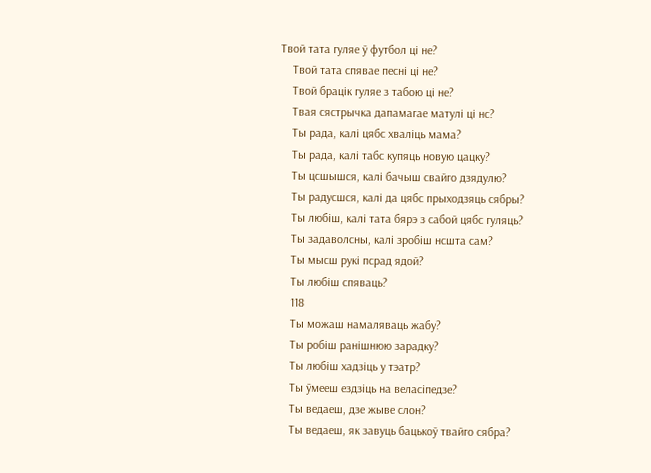Твой тата гуляе ў футбол ці не?
    Твой тата спявае песні ці не?
    Твой брацік гуляе з табою ці не?
    Твая сястрычка дапамагае матулі ці нс?
    Ты рада, калі цябс хваліць мама?
    Ты рада, калі табс купяць новую цацку?
    Ты цсшышся, калі бачыш свайго дзядулю?
    Ты радусшся, калі да цябс прыходзяць сябры?
    Ты любіш, калі тата бярэ з сабой цябс гуляць?
    Ты задаволсны, калі зробіш нсшта сам?
    Ты мысш рукі псрад ядой?
    Ты любіш спяваць?
    118
    Ты можаш намаляваць жабу?
    Ты робіш ранішнюю зарадку?
    Ты любіш хадзіць у тэатр?
    Ты ўмееш ездзіць на веласіпедзе?
    Ты ведаеш, дзе жыве слон?
    Ты ведаеш, як завуць бацькоў твайго сябра?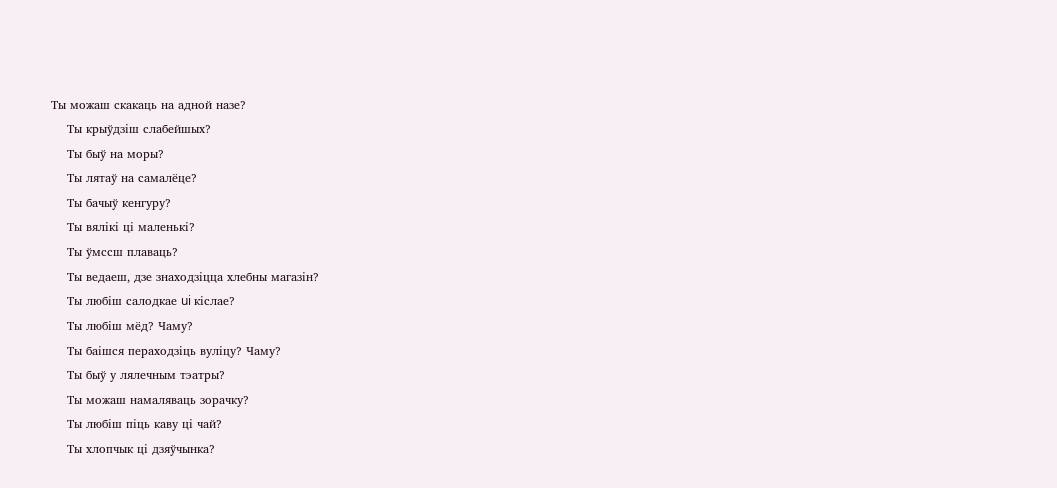Ты можаш скакаць на адной назе?
    Ты крыўдзіш слабейшых?
    Ты быў на моры?
    Ты лятаў на самалёце?
    Ты бачыў кенгуру?
    Ты вялікі ці маленькі?
    Ты ўмссш плаваць?
    Ты ведаеш, дзе знаходзіцца хлебны магазін?
    Ты любіш салодкае ui кіслае?
    Ты любіш мёд? Чаму?
    Ты баішся пераходзіць вуліцу? Чаму?
    Ты быў у лялечным тэатры?
    Ты можаш намаляваць зорачку?
    Ты любіш піць каву ці чай?
    Ты хлопчык ці дзяўчынка?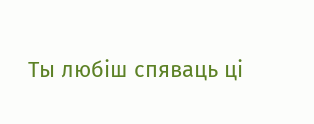Ты любіш спяваць ці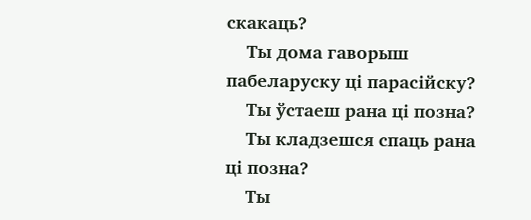скакаць?
    Ты дома гаворыш пабеларуску ці парасійску?
    Ты ўстаеш рана ці позна?
    Ты кладзешся спаць рана ці позна?
    Ты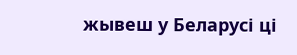жывеш у Беларусі ці